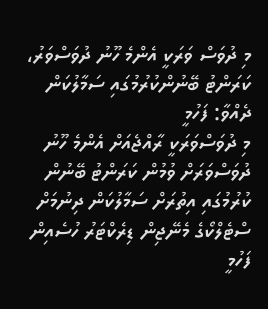މި ދުވަސް ވަރަކީ އެންމެ ހޫނު ދުވަސްވަރު، ކަރަންޓު ބޭނުންކުރުމުގައި ސަމާލުކަން ދެއްވާ: ފަހުމީ
މި ދުވަސްވަރަކީ ރާއްޖެއަށް އެންމެ ހޫނު ދުވަސްވަރަށް ވުމުން ކަރަންޓު ބޭނުން ކުރުމުގައި އިތުރަށް ސަމާލުކަން ދިނުމަށް ސްޓެލްކޯގެ މެނޭޖިން ޑިރެކްޓަރު ހުސެއިން ފަހުމީ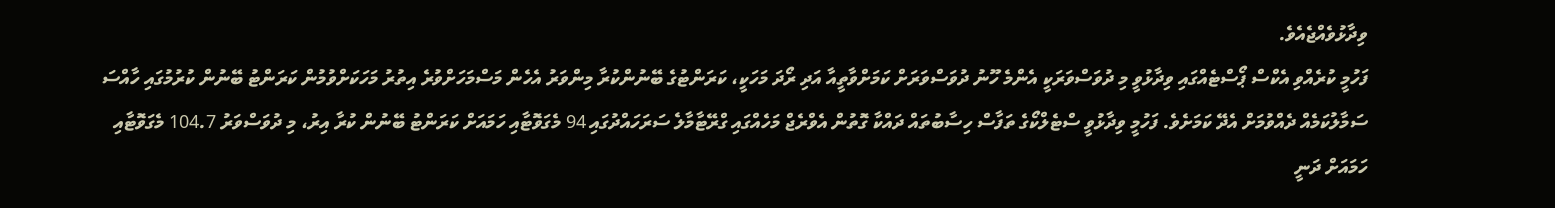ވިދާޅުވެއްޖެއެވެ.
ފަހުމީ ކުރެއްވި އެކްސް ޕޯސްޓެއްގައި ވިދާޅުވީ މި ދުވަސްވަރަކީ އެންމެ ހޫނު ދުވަސްވަރަށް ކަމަށްވާތީއާ އަދި ރޯދަ މަހަކީ، ކަރަންޓުގެ ބޭނުންކުރާ މިންވަރު އެހެން މަސްމަހަށްވުރެ އިތުރު މަހަކަށްވުމުން ކަރަންޓު ބޭނުން ކުރުމުގައި ހާއްސަ ސަމާލުކަމެއް ދެއްވުމަށް އެދޭ ކަމަށެވެ. ފަހުމީ ވިދާޅުވީ ސްޓެލްކޯގެ ތަފާސް ހިސާބުތައް ދައްކާ ގޮތުން އެވްރެޖް މަހެއްގައި ގްރޭޓާމާލެ ސަރަހައްދުގައި 94 މެގަވޮޓާއި ހަމައަށް ކަރަންޓު ބޭނުން ކުރާ އިރު، މި ދުވަސްވަރު 104.7 މެގަވޮޓާއި ހަމައަށް ދަނީ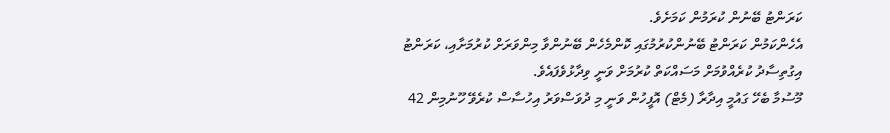ކަރަންޓު ބޭނުން ކުރަމުން ކަމަށެވެ.
އެހެންކަމުން ކަރަންޓު ބޭނުންކުރުމުގައި ކޮންމެހެން ބޭނުންވާ މިންވަރަށް ކުރުމަށާއި، ކަރަންޓު އިގުތިސާދު ކުރެއްވުމަށް މަސައްކަތް ކުރުމަށް ވަނީ ވިދާޅުވެފައެވެ.
މޫސުމާ ބެހޭ ގައުމީ އިދާރާ (މެޓް) އޮފީހުން ވަނީ މި ދުވަސްވަރު އިހުސާސް ކުރެވޭ ހޫނުމިން 42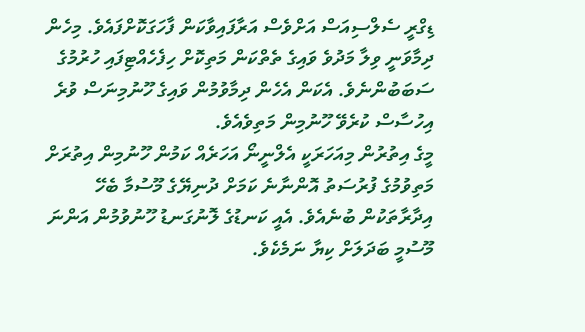ޑިގްރީ ސެލްސިއަސް އަށްވެސް އަރާފައިވާކަން ފާހަގަކޮށްފައެވެ. މިހެން ދިމާވަނީ ވިލާ މަދުވެ ވައިގެ ތެތްކަން މަތިކޮށް ހިފެހެއްޓިފައި ހުރުމުގެ ސަބަބުންނެވެ. އެކަން އެހެން ދިމާވުމުން ވައިގެ ހޫނުމިނަސް ވުރެ އިހުސާސް ކުރެވޭ ހޫނުމިން މަތިވެއެވެ.
މީގެ އިތުރުން މިއަހަރަކީ އެލްނީނޯ އަހަރެއް ކަމުން ހޫނުމިން އިތުރަށް މަތިވުމުގެ ފުރުސަތު އޮންނާނެ ކަމަށް ދުނިޔޭގެ މޫސުމާ ބެހޭ އިދާރާތަކުން ބުނެއެވެ. އެއީ ކަނޑުގެ ލޮނުގަނޑު ހޫނުވުމުން އަންނަ މޫސުމީ ބަދަލަށް ކިޔާ ނަމެކެވެ.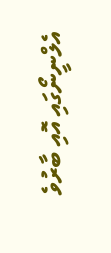އެލްނީނޯގައި އޮއި ބާރުވެ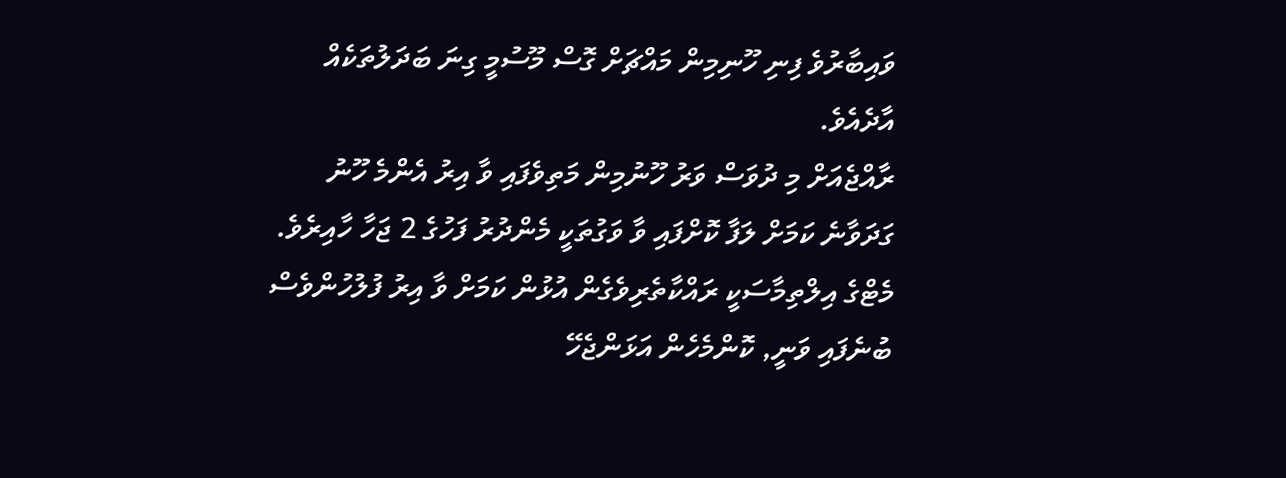ވައިބާރުވެ ފިނި ހޫނިމިން މައްޗަށް ގޮސް މޫސުމީ ގިނަ ބަދަލުތަކެއް އާދެއެވެ.
ރާއްޖެއަށް މި ދުވަސް ވަރު ހޫނުމިން މަތިވެފައި ވާ އިރު އެންމެ ހޫނު ގަދަވާނެ ކަމަށް ލަފާ ކޮށްފައި ވާ ވަގުތަކީ މެންދުރު ފަހުގެ 2 ޖަހާ ހާއިރެވެ. މެޓްގެ އިލްތިމާސަކީ ރައްކާތެރިވެގެން އުޅުން ކަމަށް ވާ އިރު ފުލުހުންވެސް ބުނެފައި ވަނީ, ކޮންމެހެން އަޅަންޖެހޭ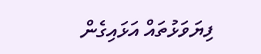ފިޔަވަޅުތައް އަޅައިގެން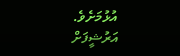އުޅުމަށެވެ.
އަރުޝީފަށް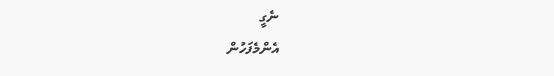ނެގީ
އެންމެފަހުން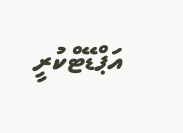އަޕްޑޭޓްކުރީ